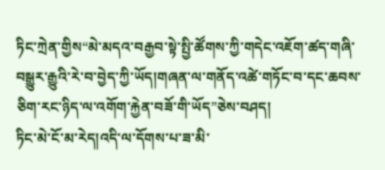ཏིང་ཀྲེན་གྱིས“མེ་མདའ་བརྒྱབ་སྟེ་སྤྱི་ཚོགས་ཀྱི་གདེང་འཇོག་ཚད་གཞི་བསྒྱུར་རྒྱུའི་རེ་བ་བྱེད་ཀྱི་ཡོད།གཞན་ལ་གནོད་འཚེ་གཏོང་བ་དང་ཆབས་ཅིག་རང་ཉིད་ལ་འགོག་རྐྱེན་བཟོ་གི་ཡོད”ཅེས་བཤད།
ཏིང་མེ་ངོ་མ་རེད།འདི་ལ་དོགས་པ་ཟ་མི་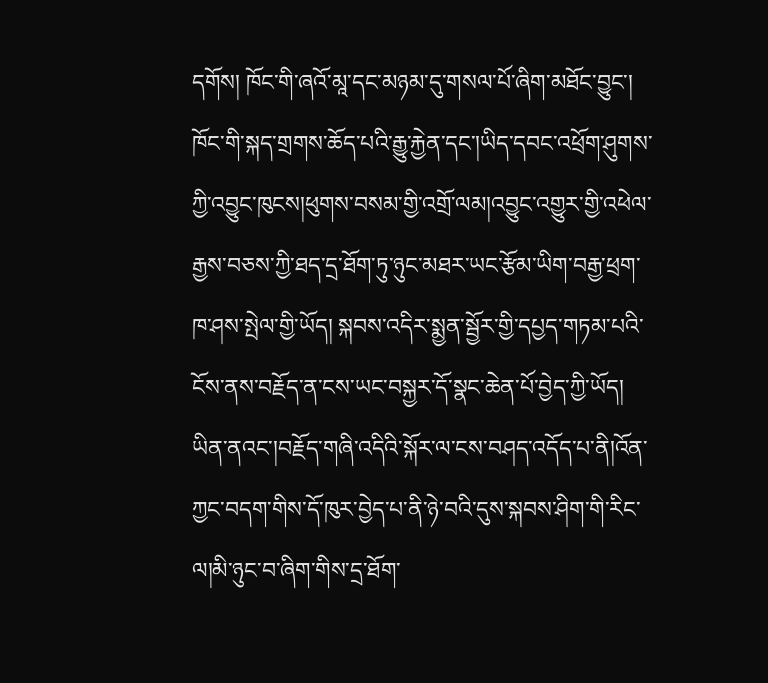དགོས། ཁོང་གི་ཞའོ་མཱ་དང་མཉམ་དུ་གསལ་པོ་ཞིག་མཐོང་བྱུང་། ཁོང་གི་སྐད་གྲགས་ཆོད་པའི་རྒྱུ་རྐྱེན་དང་།ཡིད་དབང་འཕྲོག་ཤུགས་ཀྱི་འབྱུང་ཁུངས།ཕུགས་བསམ་གྱི་འགྲོ་ལམ།འབྱུང་འགྱུར་གྱི་འཕེལ་རྒྱས་བཅས་ཀྱི་ཐད་དྲ་ཐོག་ཏུ་ཉུང་མཐར་ཡང་རྩོམ་ཡིག་བརྒྱ་ཕྲག་ཁ་ཤས་སྤེལ་གྱི་ཡོད། སྐབས་འདིར་སྨྱན་སྦྱོར་གྱི་དཔྱད་གཏམ་པའི་ངོས་ནས་བརྗོད་ན་ངས་ཡང་བསྐྱར་དོ་སྣང་ཆེན་པོ་བྱེད་ཀྱི་ཡོད།
ཡིན་ནའང་།བརྗོད་གཞི་འདིའི་སྐོར་ལ་ངས་བཤད་འདོད་པ་ནི།འོན་ཀྱང་བདག་གིས་དོ་ཁུར་བྱེད་པ་ནི་ཉེ་བའི་དུས་སྐབས་ཤིག་གི་རིང་ལ།མི་ཉུང་བ་ཞིག་གིས་དྲ་ཐོག་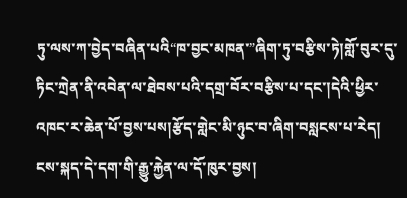ཏུ་ལས་ཀ་བྱེད་བཞིན་པའི“ཁ་བྱང་མཁན་”ཞིག་ཏུ་བརྩིས་ཏེ།གློ་བུར་དུ་ཏིང་ཀྲེན་ནི་འབེན་ལ་ཐེབས་པའི་དགྲ་བོར་བརྩིས་པ་དང་།དེའི་ཕྱིར་འཁང་ར་ཆེན་པོ་བྱས་པས།རྩོད་གླེང་མི་ཉུང་བ་ཞིག་བསླངས་པ་རེད།
ངས་སྐད་དེ་དག་གི་རྒྱུ་རྐྱེན་ལ་དོ་ཁུར་བྱས།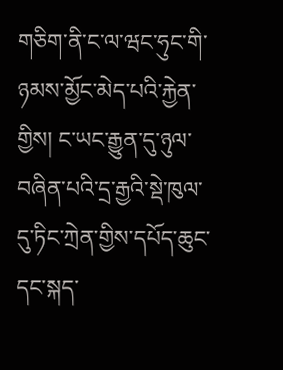གཅིག་ནི་ང་ལ་ཝང་ཧུང་གི་ཉམས་མྱོང་མེད་པའི་རྐྱེན་གྱིས། ང་ཡང་རྒྱུན་དུ་ཉུལ་བཞིན་པའི་དྲ་རྒྱའི་སྡེ་ཁུལ་དུ་ཏིང་ཀྲེན་གྱིས་དཔོད་ཆུང་དང་སྐད་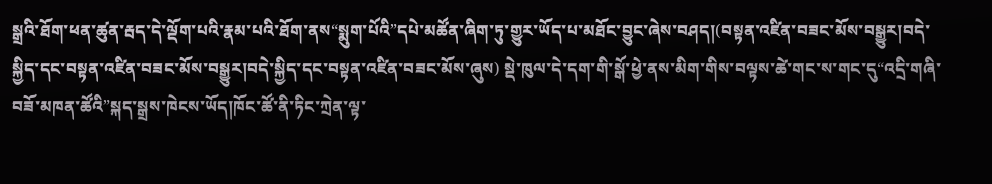སྒྲའི་ཐོག་ཕན་ཚུན་རྦད་དེ་ལྡོག་པའི་རྣམ་པའི་ཐོག་ནས“སྨུག་པོའི”དཔེ་མཚོན་ཞིག་ཏུ་གྱུར་ཡོད་པ་མཐོང་བྱུང་ཞེས་བཤད།(བསྟན་འཛིན་བཟང་མོས་བསྒྱུར།བདེ་སྐྱིད་དང་བསྟན་འཛིན་བཟང་མོས་བསྒྱུར།བདེ་སྐྱིད་དང་བསྟན་འཛིན་བཟང་མོས་ཞུས) སྡེ་ཁུལ་དེ་དག་གི་སྒོ་ཕྱེ་ནས་མིག་གིས་བལྟས་ཚེ་གང་ས་གང་དུ“འདྲི་གཞི་བཟོ་མཁན་ཚོའི”སྐད་སྒྲས་ཁེངས་ཡོད།ཁོང་ཚོ་ནི་ཏིང་ཀྲེན་ལྟ་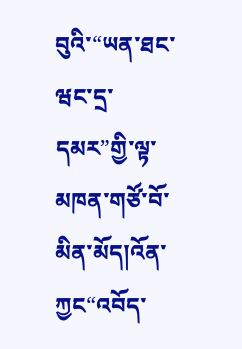བུའི་“ཡན་ཐང་ཝང་དྲ་དམར”གྱི་ལྟ་མཁན་གཙོ་བོ་མིན་མོད།འོན་ཀྱང“འབོད་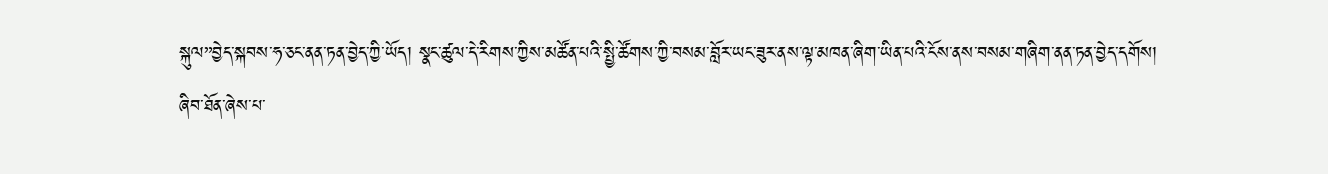སྐུལ”བྱེད་སྐབས་ཧ་ཅང་ནན་ཏན་བྱེད་ཀྱི་ཡོད། སྣང་ཚུལ་དེ་རིགས་ཀྱིས་མཚོན་པའི་སྤྱི་ཚོགས་ཀྱི་བསམ་བློར་ཡང་ཟུར་ནས་ལྟ་མཁན་ཞིག་ཡིན་པའི་ངོས་ནས་བསམ་གཞིག་ནན་ཏན་བྱེད་དགོས།
ཞིབ་ཐོན་ཞེས་པ་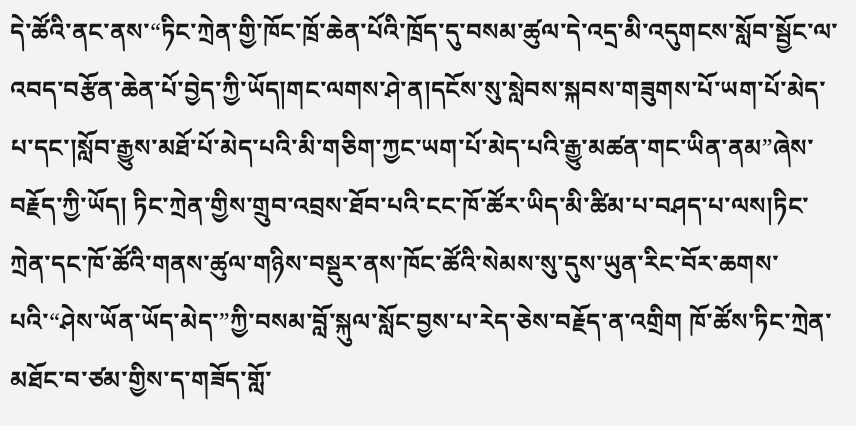དེ་ཚོའི་ནང་ནས་“ཏིང་ཀྲེན་གྱི་ཁོང་ཁྲོ་ཆེན་པོའི་ཁྲོད་དུ་བསམ་ཚུལ་དེ་འདྲ་མི་འདུགངས་སློབ་སྦྱོང་ལ་འབད་བརྩོན་ཆེན་པོ་བྱེད་ཀྱི་ཡོད།གང་ལགས་ཤེ་ན།དངོས་སུ་སླེབས་སྐབས་གཟུགས་པོ་ཡག་པོ་མེད་པ་དང་།སློབ་རྒྱུས་མཐོ་པོ་མེད་པའི་མི་གཅིག་ཀྱང་ཡག་པོ་མེད་པའི་རྒྱུ་མཚན་གང་ཡིན་ནམ”ཞེས་བརྗོད་ཀྱི་ཡོད། ཏིང་ཀྲེན་གྱིས་གྲུབ་འབྲས་ཐོབ་པའི་ངང་ཁོ་ཚོར་ཡིད་མི་ཚིམ་པ་བཤད་པ་ལས།ཏིང་ཀྲེན་དང་ཁོ་ཚོའི་གནས་ཚུལ་གཉིས་བསྡུར་ནས་ཁོང་ཚོའི་སེམས་སུ་དུས་ཡུན་རིང་བོར་ཆགས་པའི་“ཤེས་ཡོན་ཡོད་མེད་”ཀྱི་བསམ་བློ་སྐུལ་སློང་བྱས་པ་རེད་ཅེས་བརྗོད་ན་འགྲིག ཁོ་ཚོས་ཏིང་ཀྲེན་མཐོང་བ་ཙམ་གྱིས་ད་གཟོད་གློ་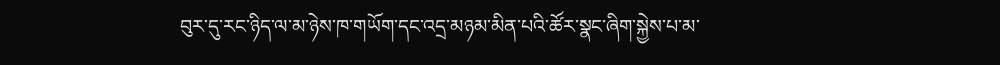བུར་དུ་རང་ཉིད་ལ་མ་ཉེས་ཁ་གཡོག་དང་འདྲ་མཉམ་མིན་པའི་ཚོར་སྣང་ཞིག་སྐྱེས་པ་མ་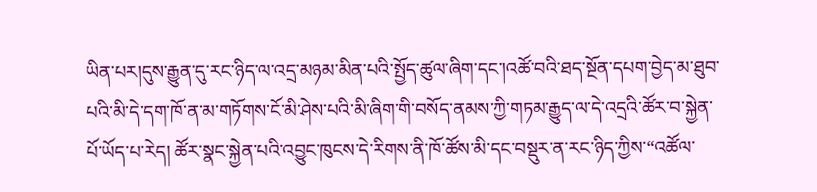ཡིན་པར།དུས་རྒྱུན་དུ་རང་ཉིད་ལ་འདྲ་མཉམ་མིན་པའི་སྤྱོད་ཚུལ་ཞིག་དང་།འཚོ་བའི་ཐད་སྔོན་དཔག་བྱེད་མ་ཐུབ་པའི་མི་དེ་དག་ཁོ་ན་མ་གཏོགས་ངོ་མི་ཤེས་པའི་མི་ཞིག་གི་བསོད་ནམས་ཀྱི་གཏམ་རྒྱུད་ལ་དེ་འདྲའི་ཚོར་བ་སྐྱེན་པོ་ཡོད་པ་རེད། ཚོར་སྣང་སྐྱེན་པའི་འབྱུང་ཁུངས་དེ་རིགས་ནི་ཁོ་ཚོས་མི་དང་བསྡུར་ན་རང་ཉིད་ཀྱིས་“འཚོལ་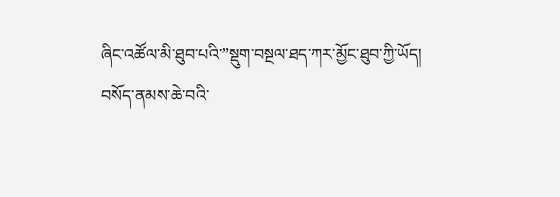ཞིང་འཚོལ་མི་ཐུབ་པའི་”སྡུག་བསྔལ་ཐད་ཀར་མྱོང་ཐུབ་ཀྱི་ཡོད།
བསོད་ནམས་ཆེ་བའི་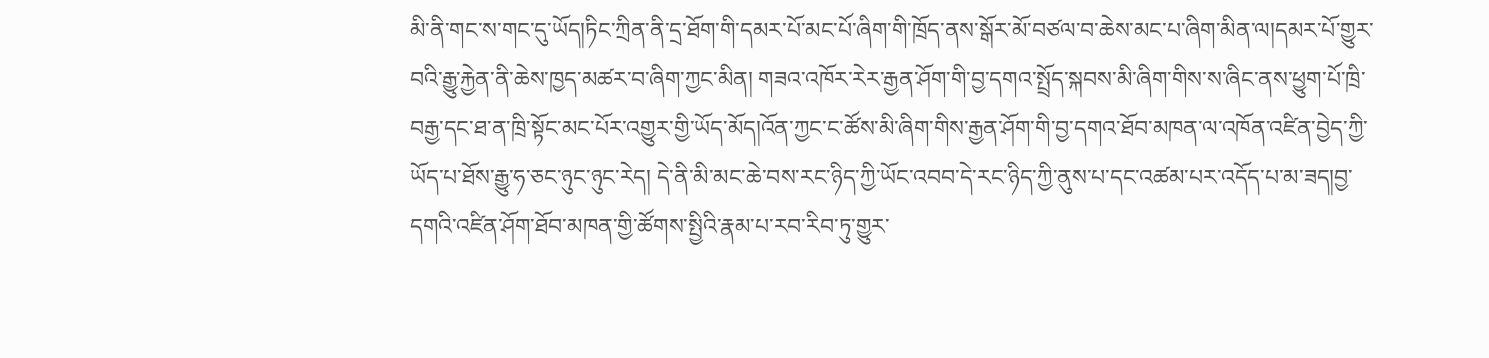མི་ནི་གང་ས་གང་དུ་ཡོད།ཏིང་ཀྲིན་ནི་དྲ་ཐོག་གི་དམར་པོ་མང་པོ་ཞིག་གི་ཁྲོད་ནས་སྒོར་མོ་བཙལ་བ་ཆེས་མང་པ་ཞིག་མིན་ལ།དམར་པོ་གྱུར་བའི་རྒྱུ་རྐྱེན་ནི་ཆེས་ཁྱད་མཚར་བ་ཞིག་ཀྱང་མིན། གཟའ་འཁོར་རེར་རྒྱན་ཤོག་གི་བྱ་དགའ་སྤྲོད་སྐབས་མི་ཞིག་གིས་ས་ཞིང་ནས་ཕྱུག་པོ་ཁྲི་བརྒྱ་དང་ཐ་ན་ཁྲི་སྟོང་མང་པོར་འགྱུར་གྱི་ཡོད་མོད།འོན་ཀྱང་ང་ཚོས་མི་ཞིག་གིས་རྒྱན་ཤོག་གི་བྱ་དགའ་ཐོབ་མཁན་ལ་འཁོན་འཛིན་བྱེད་ཀྱི་ཡོད་པ་ཐོས་རྒྱུ་ཧ་ཅང་ཉུང་ཉུང་རེད། དེ་ནི་མི་མང་ཆེ་བས་རང་ཉིད་ཀྱི་ཡོང་འབབ་དེ་རང་ཉིད་ཀྱི་ནུས་པ་དང་འཚམ་པར་འདོད་པ་མ་ཟད།བྱ་དགའི་འཛིན་ཤོག་ཐོབ་མཁན་གྱི་ཚོགས་སྤྱིའི་རྣམ་པ་རབ་རིབ་ཏུ་གྱུར་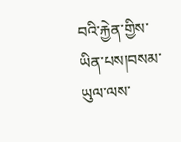བའི་རྐྱེན་གྱིས་ཡིན་པས།བསམ་ཡུལ་ལས་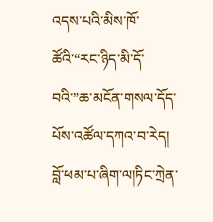འདས་པའི་མིས་ཁོ་ཚོའི་“རང་ཉིད་མི་དོ་བའི་”ཆ་མངོན་གསལ་དོད་པོས་འཚོལ་དཀའ་བ་རེད། བློ་ཕམ་པ་ཞིག་ལ།ཏིང་ཀྲེན་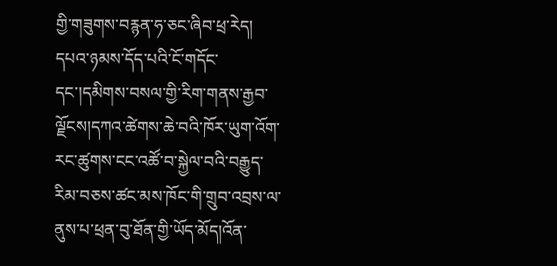གྱི་གཟུགས་བརྙན་ཧ་ཅང་ཞིབ་ཕྲ་རེད། དཔའ་ཉམས་དོད་པའི་ངོ་གདོང་དང་།དམིགས་བསལ་གྱི་རིག་གནས་རྒྱབ་ལྗོངས།དཀའ་ཚེགས་ཆེ་བའི་ཁོར་ཡུག་འོག་རང་ཚུགས་ངང་འཚོ་བ་སྐྱེལ་བའི་བརྒྱུད་རིམ་བཅས་ཚང་མས་ཁོང་གི་གྲུབ་འབྲས་ལ་ནུས་པ་ཕྲན་བུ་ཐོན་གྱི་ཡོད་མོད།འོན་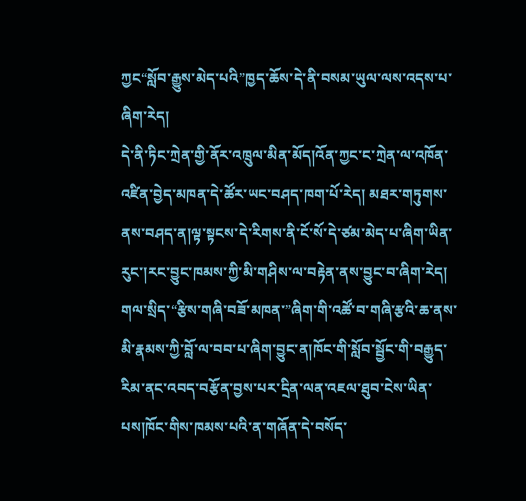ཀྱང“སློབ་རྒྱུས་མེད་པའི”ཁྱད་ཆོས་དེ་ནི་བསམ་ཡུལ་ལས་འདས་པ་ཞིག་རེད།
དེ་ནི་ཏིང་ཀྲེན་གྱི་ནོར་འཁྲུལ་མིན་མོད།འོན་ཀྱང་ང་ཀྲེན་ལ་འཁོན་འཛིན་བྱེད་མཁན་དེ་ཚོར་ཡང་བཤད་ཁག་པོ་རེད། མཐར་གཏུགས་ནས་བཤད་ན།ལྟ་སྟངས་དེ་རིགས་ནི་ངོ་སོ་དེ་ཙམ་མེད་པ་ཞིག་ཡིན་རུང་།རང་བྱུང་ཁམས་ཀྱི་མི་གཤིས་ལ་བརྟེན་ནས་བྱུང་བ་ཞིག་རེད། གལ་སྲིད་“རྩིས་གཞི་བཟོ་མཁན་”ཞིག་གི་འཚོ་བ་གཞི་རྩའི་ཆ་ནས་མི་རྣམས་ཀྱི་བློ་ལ་བབ་པ་ཞིག་བྱུང་ན།ཁོང་གི་སློབ་སྦྱོང་གི་བརྒྱུད་རིམ་ནང་འབད་བརྩོན་བྱས་པར་དྲིན་ལན་འཇལ་ཐུབ་ངེས་ཡིན་པས།ཁོང་གིས་ཁམས་པའི་ན་གཞོན་དེ་བསོད་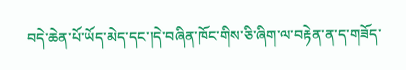བདེ་ཆེན་པོ་ཡོད་མེད་དང་།དེ་བཞིན་ཁོང་གིས་ཅི་ཞིག་ལ་བརྟེན་ན་ད་གཟོད་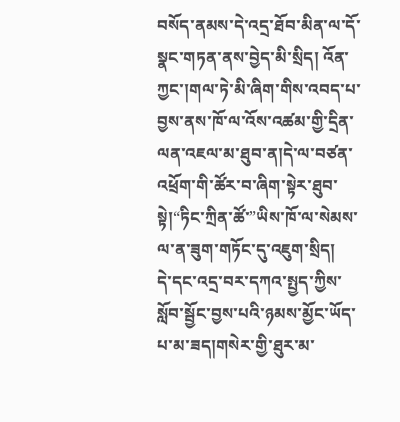བསོད་ནམས་དེ་འདྲ་ཐོབ་མིན་ལ་དོ་སྣང་གཏན་ནས་བྱེད་མི་སྲིད། འོན་ཀྱང་།གལ་ཏེ་མི་ཞིག་གིས་འབད་པ་བྱས་ནས་ཁོ་ལ་འོས་འཚམ་གྱི་དྲིན་ལན་འཇལ་མ་ཐུབ་ན།དེ་ལ་བཙན་འཕྲོག་གི་ཚོར་བ་ཞིག་སྟེར་ཐུབ་སྟེ།“ཏིང་ཀྲིན་ཚོ་”ཡིས་ཁོ་ལ་སེམས་ལ་ན་ཟུག་གཏོང་དུ་འཇུག་སྲིད།
དེ་དང་འདྲ་བར་དཀའ་སྤྱད་ཀྱིས་སློབ་སྦྱོང་བྱས་པའི་ཉམས་མྱོང་ཡོད་པ་མ་ཟད།གསེར་གྱི་ཐུར་མ་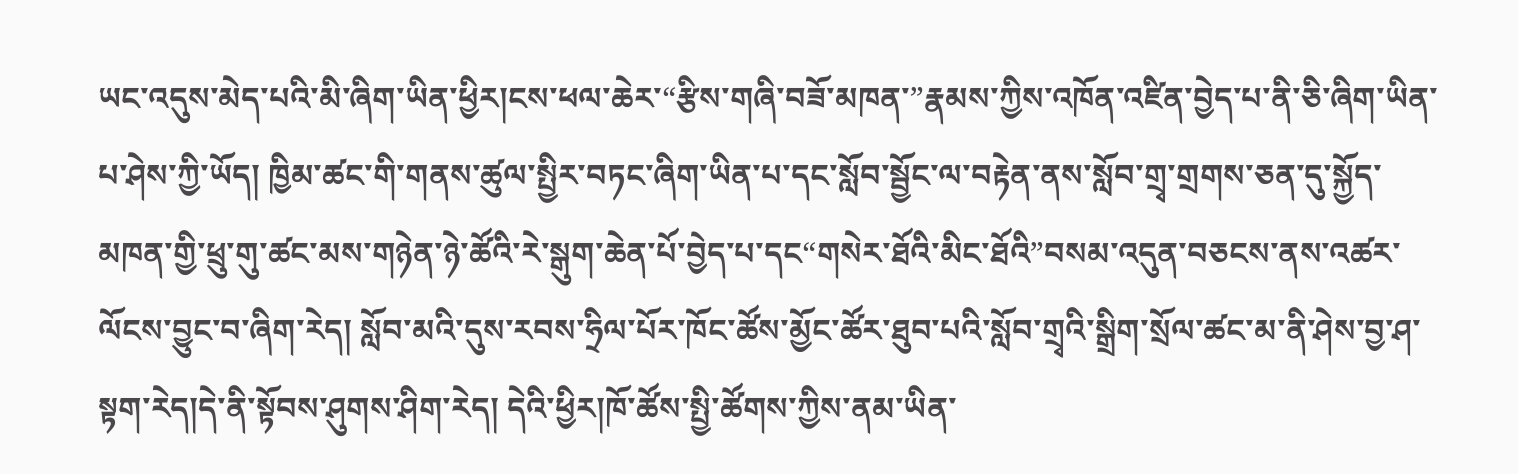ཡང་འདུས་མེད་པའི་མི་ཞིག་ཡིན་ཕྱིར།ངས་ཕལ་ཆེར་“རྩིས་གཞི་བཟོ་མཁན་”རྣམས་ཀྱིས་འཁོན་འཛིན་བྱེད་པ་ནི་ཅི་ཞིག་ཡིན་པ་ཤེས་ཀྱི་ཡོད། ཁྱིམ་ཚང་གི་གནས་ཚུལ་སྤྱིར་བཏང་ཞིག་ཡིན་པ་དང་སློབ་སྦྱོང་ལ་བརྟེན་ནས་སློབ་གྲྭ་གྲགས་ཅན་དུ་སྐྱོད་མཁན་གྱི་ཕྲུ་གུ་ཚང་མས་གཉེན་ཉེ་ཚོའི་རེ་སྒུག་ཆེན་པོ་བྱེད་པ་དང“གསེར་ཐོའི་མིང་ཐོའི”བསམ་འདུན་བཅངས་ནས་འཚར་ལོངས་བྱུང་བ་ཞིག་རེད། སློབ་མའི་དུས་རབས་ཧྲིལ་པོར་ཁོང་ཚོས་མྱོང་ཚོར་ཐུབ་པའི་སློབ་གྲྭའི་སྒྲིག་སྲོལ་ཚང་མ་ནི་ཤེས་བྱ་ཤ་སྟག་རེད།དེ་ནི་སྟོབས་ཤུགས་ཤིག་རེད། དེའི་ཕྱིར།ཁོ་ཚོས་སྤྱི་ཚོགས་ཀྱིས་ནམ་ཡིན་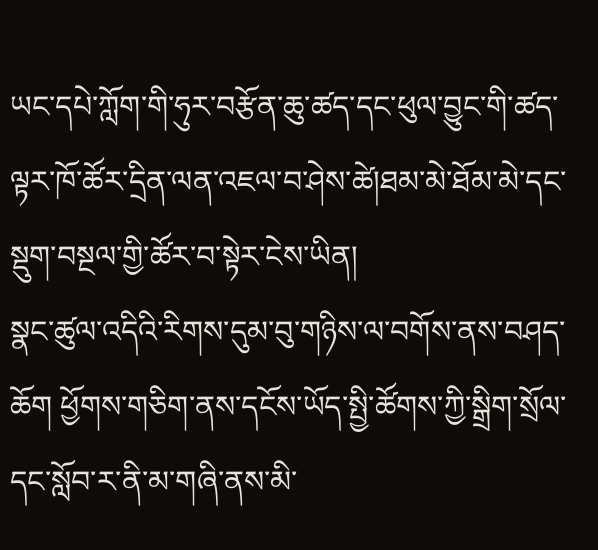ཡང་དཔེ་ཀློག་གི་ཧུར་བརྩོན་ཆུ་ཚད་དང་ཕུལ་བྱུང་གི་ཚད་ལྟར་ཁོ་ཚོར་དྲིན་ལན་འཇལ་བ་ཤེས་ཚེ།ཐམ་མེ་ཐོམ་མེ་དང་སྡུག་བསྔལ་གྱི་ཚོར་བ་སྟེར་ངེས་ཡིན།
སྣང་ཚུལ་འདིའི་རིགས་དུམ་བུ་གཉིས་ལ་བགོས་ནས་བཤད་ཆོག ཕྱོགས་གཅིག་ནས་དངོས་ཡོད་སྤྱི་ཚོགས་ཀྱི་སྒྲིག་སྲོལ་དང་སློབ་ར་ནི་མ་གཞི་ནས་མི་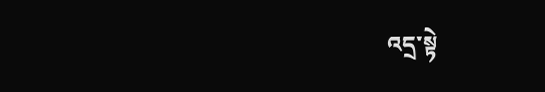འདྲ་སྟེ